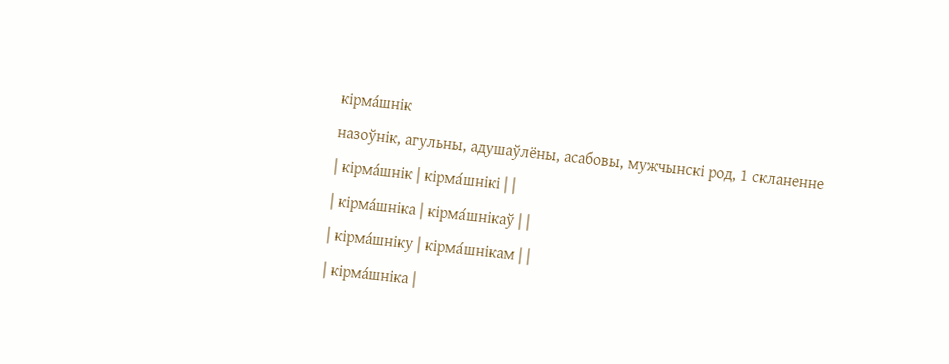кірма́шнік
назоўнік, агульны, адушаўлёны, асабовы, мужчынскі род, 1 скланенне
| кірма́шнік | кірма́шнікі | |
| кірма́шніка | кірма́шнікаў | |
| кірма́шніку | кірма́шнікам | |
| кірма́шніка |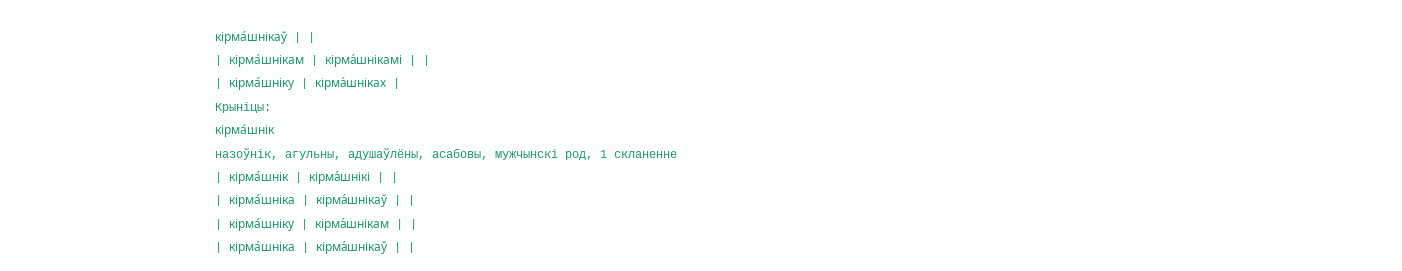кірма́шнікаў | |
| кірма́шнікам | кірма́шнікамі | |
| кірма́шніку | кірма́шніках |
Крыніцы:
кірма́шнік
назоўнік, агульны, адушаўлёны, асабовы, мужчынскі род, 1 скланенне
| кірма́шнік | кірма́шнікі | |
| кірма́шніка | кірма́шнікаў | |
| кірма́шніку | кірма́шнікам | |
| кірма́шніка | кірма́шнікаў | |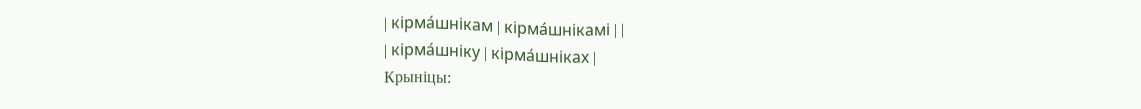| кірма́шнікам | кірма́шнікамі | |
| кірма́шніку | кірма́шніках |
Крыніцы: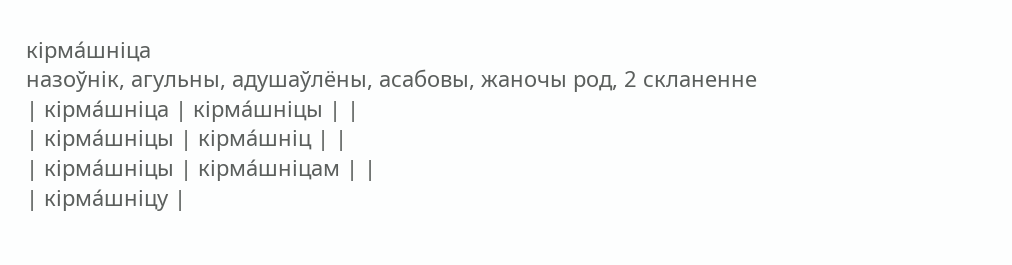кірма́шніца
назоўнік, агульны, адушаўлёны, асабовы, жаночы род, 2 скланенне
| кірма́шніца | кірма́шніцы | |
| кірма́шніцы | кірма́шніц | |
| кірма́шніцы | кірма́шніцам | |
| кірма́шніцу |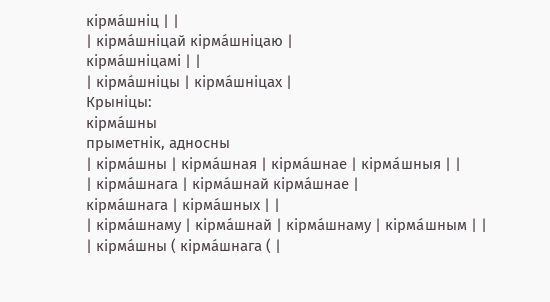кірма́шніц | |
| кірма́шніцай кірма́шніцаю |
кірма́шніцамі | |
| кірма́шніцы | кірма́шніцах |
Крыніцы:
кірма́шны
прыметнік, адносны
| кірма́шны | кірма́шная | кірма́шнае | кірма́шныя | |
| кірма́шнага | кірма́шнай кірма́шнае |
кірма́шнага | кірма́шных | |
| кірма́шнаму | кірма́шнай | кірма́шнаму | кірма́шным | |
| кірма́шны ( кірма́шнага ( |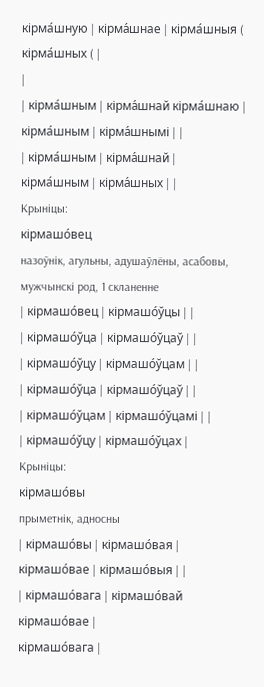кірма́шную | кірма́шнае | кірма́шныя ( кірма́шных ( |
|
| кірма́шным | кірма́шнай кірма́шнаю |
кірма́шным | кірма́шнымі | |
| кірма́шным | кірма́шнай | кірма́шным | кірма́шных | |
Крыніцы:
кірмашо́вец
назоўнік, агульны, адушаўлёны, асабовы, мужчынскі род, 1 скланенне
| кірмашо́вец | кірмашо́ўцы | |
| кірмашо́ўца | кірмашо́ўцаў | |
| кірмашо́ўцу | кірмашо́ўцам | |
| кірмашо́ўца | кірмашо́ўцаў | |
| кірмашо́ўцам | кірмашо́ўцамі | |
| кірмашо́ўцу | кірмашо́ўцах |
Крыніцы:
кірмашо́вы
прыметнік, адносны
| кірмашо́вы | кірмашо́вая | кірмашо́вае | кірмашо́выя | |
| кірмашо́вага | кірмашо́вай кірмашо́вае |
кірмашо́вага |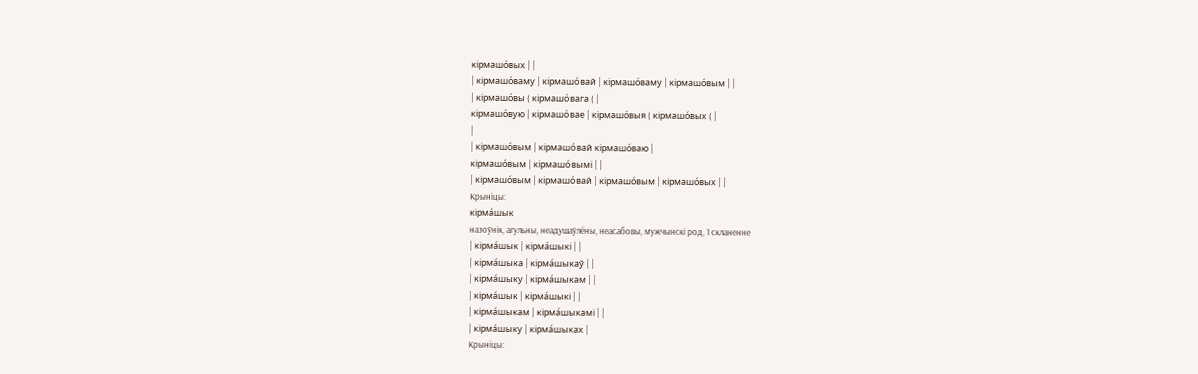кірмашо́вых | |
| кірмашо́ваму | кірмашо́вай | кірмашо́ваму | кірмашо́вым | |
| кірмашо́вы ( кірмашо́вага ( |
кірмашо́вую | кірмашо́вае | кірмашо́выя ( кірмашо́вых ( |
|
| кірмашо́вым | кірмашо́вай кірмашо́ваю |
кірмашо́вым | кірмашо́вымі | |
| кірмашо́вым | кірмашо́вай | кірмашо́вым | кірмашо́вых | |
Крыніцы:
кірма́шык
назоўнік, агульны, неадушаўлёны, неасабовы, мужчынскі род, 1 скланенне
| кірма́шык | кірма́шыкі | |
| кірма́шыка | кірма́шыкаў | |
| кірма́шыку | кірма́шыкам | |
| кірма́шык | кірма́шыкі | |
| кірма́шыкам | кірма́шыкамі | |
| кірма́шыку | кірма́шыках |
Крыніцы: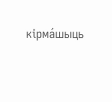кірма́шыць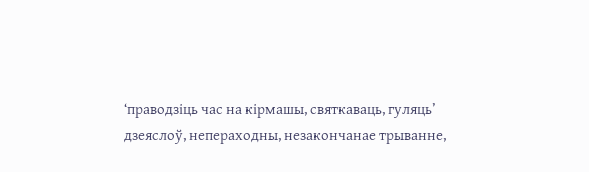‘праводзіць час на кірмашы, святкаваць, гуляць’
дзеяслоў, непераходны, незакончанае трыванне,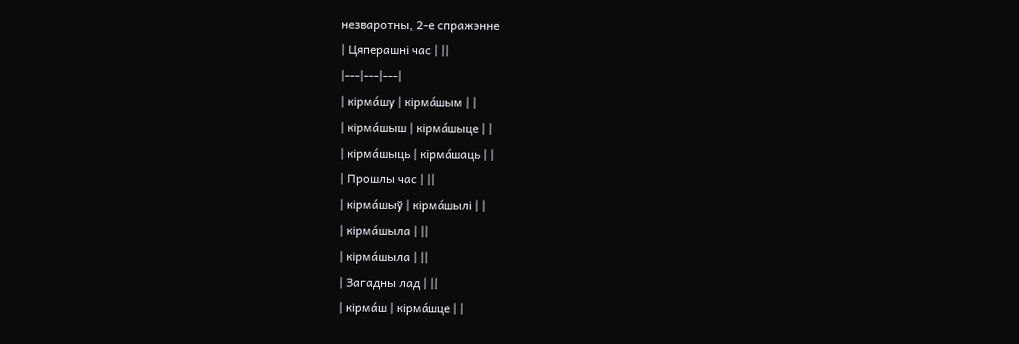незваротны, 2-е спражэнне
| Цяперашні час | ||
|---|---|---|
| кірма́шу | кірма́шым | |
| кірма́шыш | кірма́шыце | |
| кірма́шыць | кірма́шаць | |
| Прошлы час | ||
| кірма́шыў | кірма́шылі | |
| кірма́шыла | ||
| кірма́шыла | ||
| Загадны лад | ||
| кірма́ш | кірма́шце | |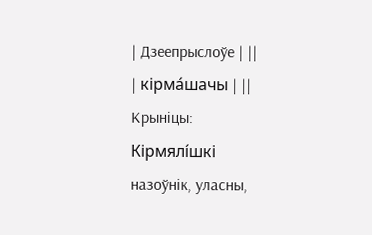| Дзеепрыслоўе | ||
| кірма́шачы | ||
Крыніцы:
Кірмялі́шкі
назоўнік, уласны,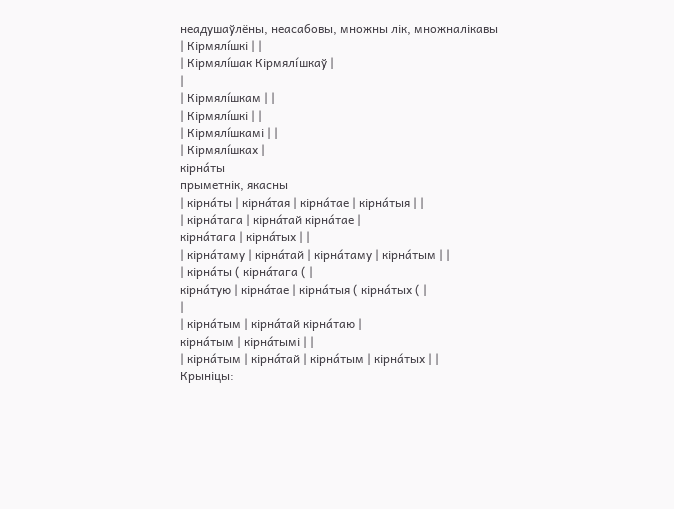неадушаўлёны, неасабовы, множны лік, множналікавы
| Кірмялі́шкі | |
| Кірмялі́шак Кірмялі́шкаў |
|
| Кірмялі́шкам | |
| Кірмялі́шкі | |
| Кірмялі́шкамі | |
| Кірмялі́шках |
кірна́ты
прыметнік, якасны
| кірна́ты | кірна́тая | кірна́тае | кірна́тыя | |
| кірна́тага | кірна́тай кірна́тае |
кірна́тага | кірна́тых | |
| кірна́таму | кірна́тай | кірна́таму | кірна́тым | |
| кірна́ты ( кірна́тага ( |
кірна́тую | кірна́тае | кірна́тыя ( кірна́тых ( |
|
| кірна́тым | кірна́тай кірна́таю |
кірна́тым | кірна́тымі | |
| кірна́тым | кірна́тай | кірна́тым | кірна́тых | |
Крыніцы: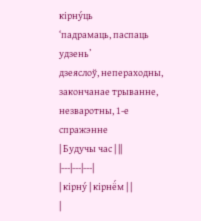кірну́ць
‘падрамаць, паспаць удзень’
дзеяслоў, непераходны, закончанае трыванне, незваротны, 1-е спражэнне
| Будучы час | ||
|---|---|---|
| кірну́ | кірнё́м | |
|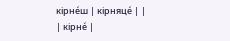кірне́ш | кірняце́ | |
| кірне́ |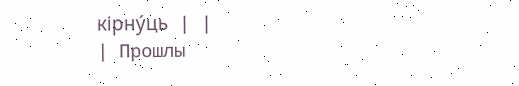кірну́ць | |
| Прошлы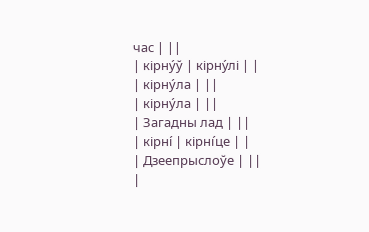час | ||
| кірну́ў | кірну́лі | |
| кірну́ла | ||
| кірну́ла | ||
| Загадны лад | ||
| кірні́ | кірні́це | |
| Дзеепрыслоўе | ||
|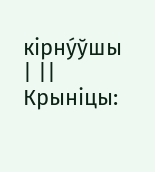кірну́ўшы | ||
Крыніцы: